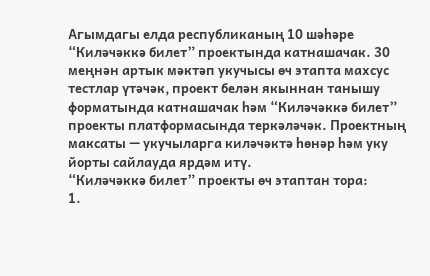Агымдагы елда республиканың 10 шәһәре “Киләчәккә билет” проектында катнашачак. 30 меңнән артык мәктәп укучысы өч этапта махсус тестлар үтәчәк, проект белән якыннан танышу форматында катнашачак һәм “Киләчәккә билет” проекты платформасында теркәләчәк. Проектның максаты — укучыларга киләчәктә һөнәр һәм уку йорты сайлауда ярдәм итү.
“Киләчәккә билет” проекты өч этаптан тора:
1.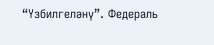“Үзбилгеләнү”. Федераль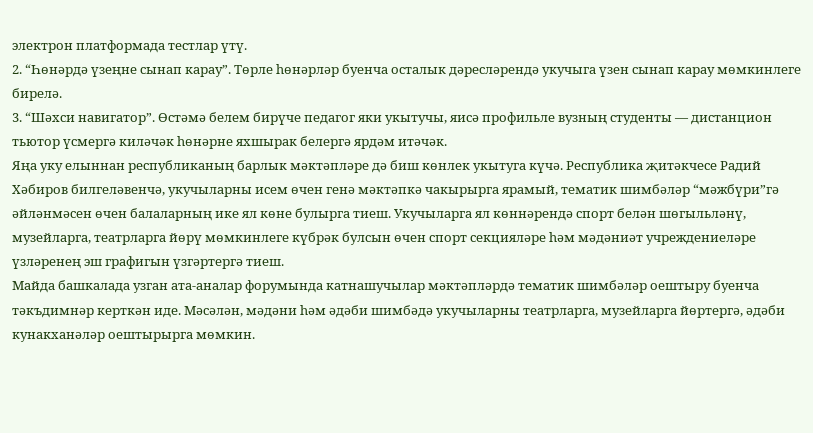электрон платформада тестлар үтү.
2. “Һөнәрдә үзеңне сынап карау”. Төрле һөнәрләр буенча осталык дәресләрендә укучыга үзен сынап карау мөмкинлеге бирелә.
3. “Шәхси навигатор”. Өстәмә белем бирүче педагог яки укытучы, яисә профильле вузның студенты — дистанцион тьютор үсмергә киләчәк һөнәрне яхшырак белергә ярдәм итәчәк.
Яңа уку елыннан республиканың барлык мәктәпләре дә биш көнлек укытуга күчә. Республика җитәкчесе Радий Хәбиров билгеләвенчә, укучыларны исем өчен генә мәктәпкә чакырырга ярамый, тематик шимбәләр “мәжбүри”гә әйләнмәсен өчен балаларның ике ял көне булырга тиеш. Укучыларга ял көннәрендә спорт белән шөгыльләнү, музейларга, театрларга йөрү мөмкинлеге күбрәк булсын өчен спорт секцияләре һәм мәдәниәт учреждениеләре үзләренең эш графигын үзгәртергә тиеш.
Майда башкалада узган ата-аналар форумында катнашучылар мәктәпләрдә тематик шимбәләр оештыру буенча тәкъдимнәр керткән иде. Мәсәлән, мәдәни һәм әдәби шимбәдә укучыларны театрларга, музейларга йөртергә, әдәби кунакханәләр оештырырга мөмкин.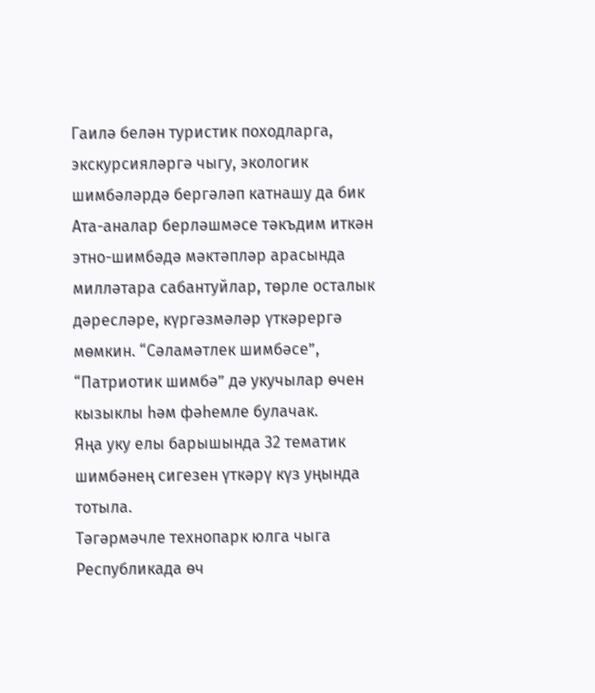Гаилә белән туристик походларга, экскурсияләргә чыгу, экологик шимбәләрдә бергәләп катнашу да бик
Ата-аналар берләшмәсе тәкъдим иткән этно-шимбәдә мәктәпләр арасында милләтара сабантуйлар, төрле осталык дәресләре, күргәзмәләр үткәрергә мөмкин. “Сәламәтлек шимбәсе”, “Патриотик шимбә” дә укучылар өчен кызыклы һәм фәһемле булачак.
Яңа уку елы барышында 32 тематик шимбәнең сигезен үткәрү күз уңында тотыла.
Тәгәрмәчле технопарк юлга чыга
Республикада өч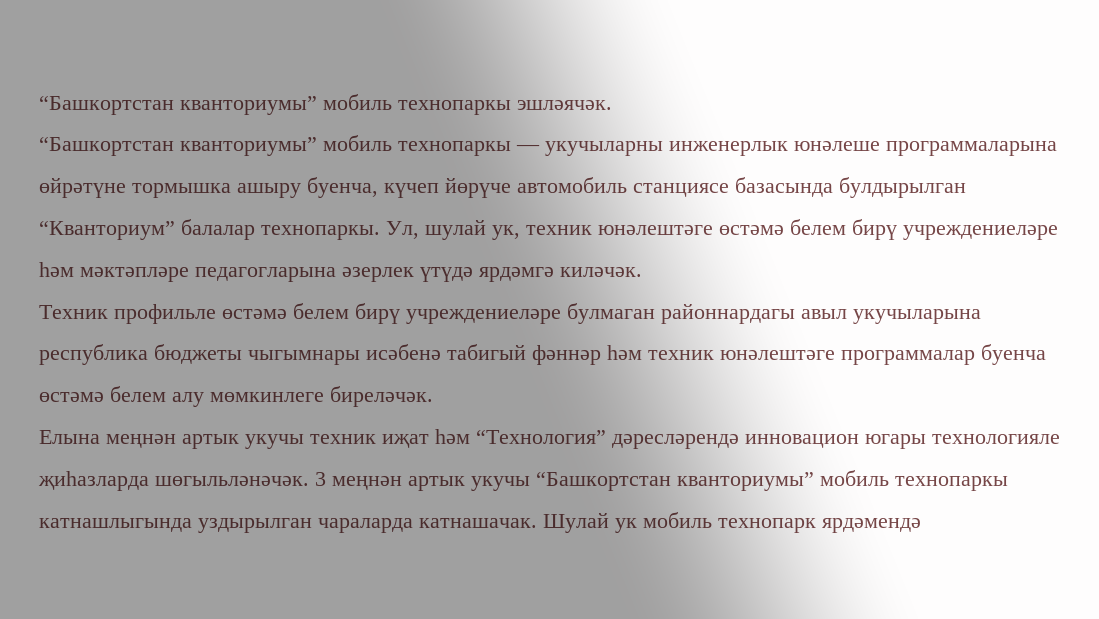“Башкортстан кванториумы” мобиль технопаркы эшләячәк.
“Башкортстан кванториумы” мобиль технопаркы — укучыларны инженерлык юнәлеше программаларына өйрәтүне тормышка ашыру буенча, күчеп йөрүче автомобиль станциясе базасында булдырылган “Кванториум” балалар технопаркы. Ул, шулай ук, техник юнәлештәге өстәмә белем бирү учреждениеләре һәм мәктәпләре педагогларына әзерлек үтүдә ярдәмгә киләчәк.
Техник профильле өстәмә белем бирү учреждениеләре булмаган районнардагы авыл укучыларына республика бюджеты чыгымнары исәбенә табигый фәннәр һәм техник юнәлештәге программалар буенча өстәмә белем алу мөмкинлеге биреләчәк.
Елына меңнән артык укучы техник иҗат һәм “Технология” дәресләрендә инновацион югары технологияле җиһазларда шөгыльләнәчәк. 3 меңнән артык укучы “Башкортстан кванториумы” мобиль технопаркы катнашлыгында уздырылган чараларда катнашачак. Шулай ук мобиль технопарк ярдәмендә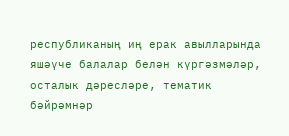республиканың иң ерак авылларында яшәүче балалар белән күргәзмәләр, осталык дәресләре, тематик бәйрәмнәр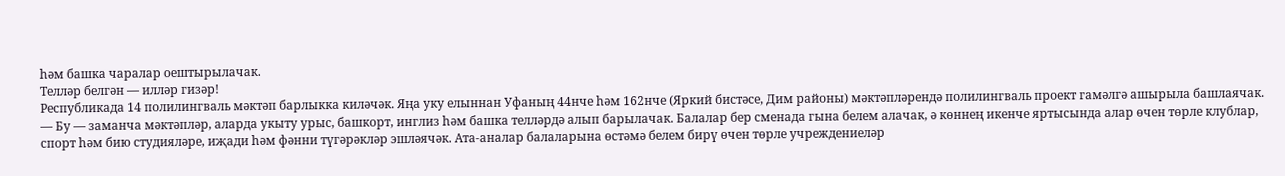һәм башка чаралар оештырылачак.
Телләр белгән — илләр гизәр!
Республикада 14 полилингваль мәктәп барлыкка киләчәк. Яңа уку елыннан Уфаның 44нче һәм 162нче (Яркий бистәсе, Дим районы) мәктәпләрендә полилингваль проект гамәлгә ашырыла башлаячак.
— Бу — заманча мәктәпләр, аларда укыту урыс, башкорт, инглиз һәм башка телләрдә алып барылачак. Балалар бер сменада гына белем алачак, ә көннең икенче яртысында алар өчен төрле клублар, спорт һәм бию студияләре, иҗади һәм фәнни түгәрәкләр эшләячәк. Ата-аналар балаларына өстәмә белем бирү өчен төрле учреждениеләр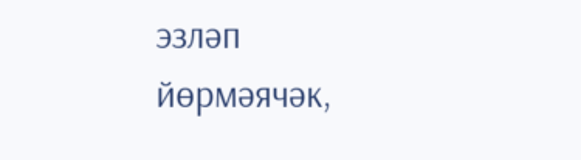эзләп йөрмәячәк,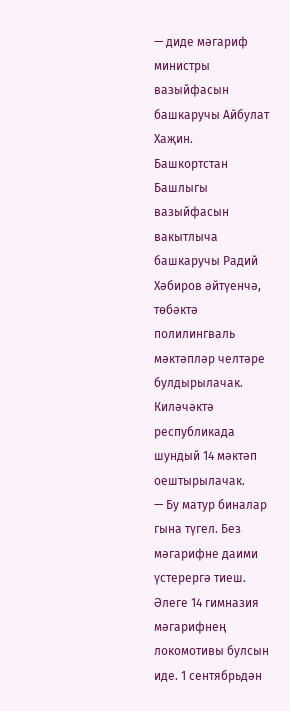— диде мәгариф министры вазыйфасын башкаручы Айбулат Хаҗин.
Башкортстан Башлыгы вазыйфасын вакытлыча башкаручы Радий Хәбиров әйтүенчә, төбәктә полилингваль мәктәпләр челтәре булдырылачак. Киләчәктә республикада шундый 14 мәктәп оештырылачак.
— Бу матур биналар гына түгел. Без мәгарифне даими үстерергә тиеш. Әлеге 14 гимназия мәгарифнең локомотивы булсын иде. 1 сентябрьдән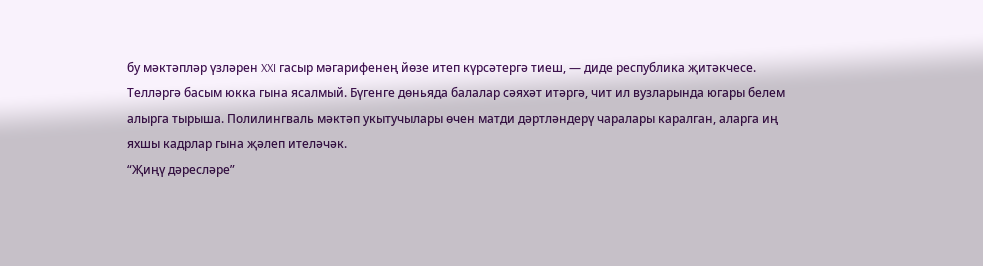бу мәктәпләр үзләрен XXI гасыр мәгарифенең йөзе итеп күрсәтергә тиеш, — диде республика җитәкчесе.
Телләргә басым юкка гына ясалмый. Бүгенге дөньяда балалар сәяхәт итәргә, чит ил вузларында югары белем алырга тырыша. Полилингваль мәктәп укытучылары өчен матди дәртләндерү чаралары каралган, аларга иң яхшы кадрлар гына җәлеп ителәчәк.
“Җиңү дәресләре”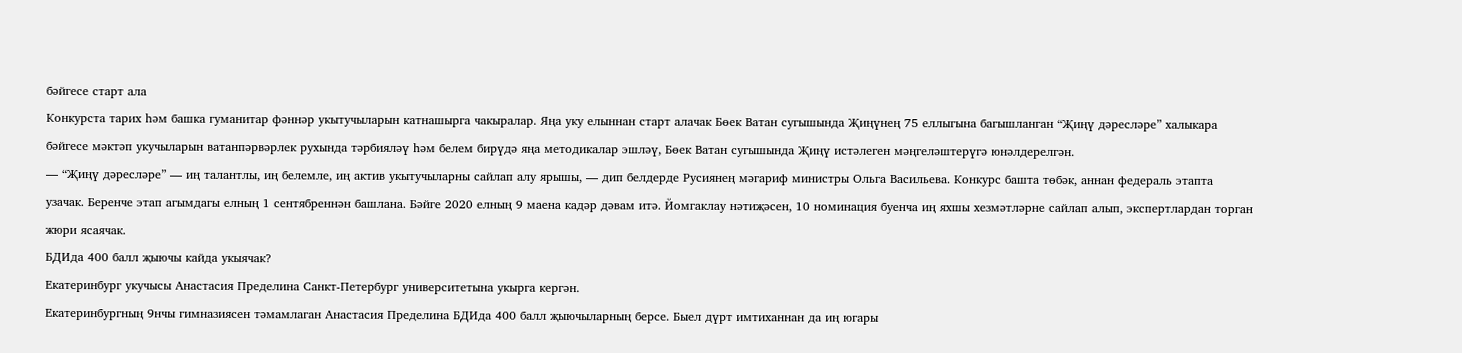бәйгесе старт ала
Конкурста тарих һәм башка гуманитар фәннәр укытучыларын катнашырга чакыралар. Яңа уку елыннан старт алачак Бөек Ватан сугышында Җиңүнең 75 еллыгына багышланган “Җиңү дәресләре” халыкара бәйгесе мәктәп укучыларын ватанпәрвәрлек рухында тәрбияләү һәм белем бирүдә яңа методикалар эшләү, Бөек Ватан сугышында Җиңү истәлеген мәңгеләштерүгә юнәлдерелгән.
— “Җиңү дәресләре” — иң талантлы, иң белемле, иң актив укытучыларны сайлап алу ярышы, — дип белдерде Русиянең мәгариф министры Ольга Васильева. Конкурс башта төбәк, аннан федераль этапта узачак. Беренче этап агымдагы елның 1 сентябреннән башлана. Бәйге 2020 елның 9 маена кадәр дәвам итә. Йомгаклау нәтиҗәсен, 10 номинация буенча иң яхшы хезмәтләрне сайлап алып, экспертлардан торган жюри ясаячак.
БДИда 400 балл җыючы кайда укыячак?
Екатеринбург укучысы Анастасия Пределина Санкт-Петербург университетына укырга кергән.
Екатеринбургның 9нчы гимназиясен тәмамлаган Анастасия Пределина БДИда 400 балл җыючыларның берсе. Быел дүрт имтиханнан да иң югары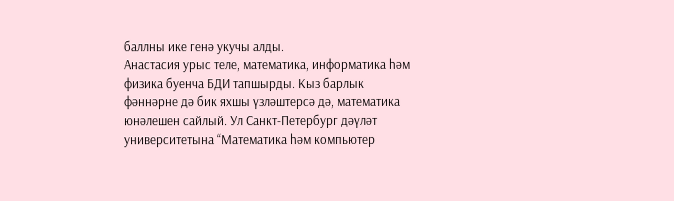баллны ике генә укучы алды.
Анастасия урыс теле, математика, информатика һәм физика буенча БДИ тапшырды. Кыз барлык фәннәрне дә бик яхшы үзләштерсә дә, математика юнәлешен сайлый. Ул Санкт-Петербург дәүләт университетына “Математика һәм компьютер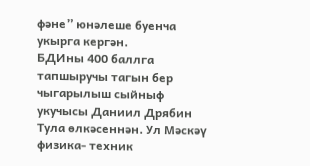фәне” юнәлеше буенча укырга кергән.
БДИны 400 баллга тапшыручы тагын бер чыгарылыш сыйныф укучысы Даниил Дрябин Тула өлкәсеннән. Ул Мәскәү физика- техник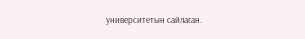университетын сайлаган.